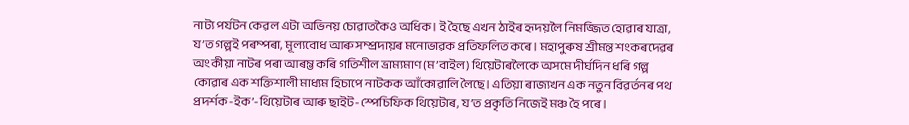নাট্য পর্যটন কেৱল এটা অভিনয় চোৱাতকৈও অধিক। ই হৈছে এখন ঠাইৰ হৃদয়লৈ নিমজ্জিত হোৱাৰ যাত্রা, য’ত গল্পই পৰম্পৰা, মূল্যবোধ আৰু সম্প্রদায়ৰ মনোভাৱক প্রতিফলিত কৰে। মহাপুৰুষ শ্রীমন্ত শংকৰদেৱৰ অংকীয়া নাটৰ পৰা আৰম্ভ কৰি গতিশীল ভ্রাম্যমাণ (ম’বাইল) থিয়েটাৰলৈকে অসমে দীর্ঘদিন ধৰি গল্প কোৱাৰ এক শক্তিশালী মাধ্যম হিচাপে নাটকক আঁকোৱালি লৈছে। এতিয়া ৰাজ্যখন এক নতুন বিৱর্তনৰ পথ প্রদর্শক-ইক’-থিয়েটাৰ আৰু ছাইট-স্পেচিফিক থিয়েটাৰ, য’ত প্রকৃতি নিজেই মঞ্চ হৈ পৰে।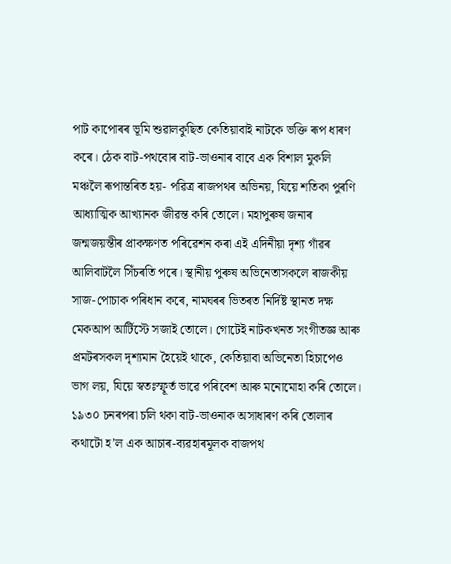পাট কাপোৰৰ ভূমি শুৱালকুছিত কেতিয়াবাই নাটকে ভক্তি ৰূপ ধাৰণ কৰে। ঠেক বাট-পথবোৰ বাট-ভাওনাৰ বাবে এক বিশাল মুকলি মঞ্চলৈ ৰূপান্তৰিত হয়- পৱিত্ৰ ৰাজপথৰ অভিনয়, যিয়ে শতিকা পুৰণি আধ্যাত্মিক আখ্যানক জীৱন্ত কৰি তোলে। মহাপুৰুষ জনাৰ জন্মজয়ন্তীৰ প্রাকক্ষণত পৰিৱেশন কৰা এই এদিনীয়া দৃশ্য গাঁৱৰ আলিবাটলৈ সিঁচৰতি পৰে। স্থানীয় পুৰুষ অভিনেতাসকলে ৰাজকীয় সাজ-পোচাক পৰিধান কৰে, নামঘৰৰ ভিতৰত নির্দিষ্ট স্থানত দক্ষ মেকআপ আর্টিস্টে সজাই তোলে। গোটেই নাটকখনত সংগীতজ্ঞ আৰু প্রমটৰসকল দৃশ্যমান হৈয়েই থাকে, কেতিয়াবা অভিনেতা হিচাপেও ভাগ লয়, যিয়ে স্বতঃস্ফূর্ত ভাৱে পৰিবেশ আৰু মনোমোহা কৰি তোলে। ১৯৩০ চনৰপৰা চলি থকা বাট-ভাওনাক অসাধাৰণ কৰি তোলাৰ কথাটো হ’ল এক আচাৰ-ব্যৱহাৰমূলক বাজপথ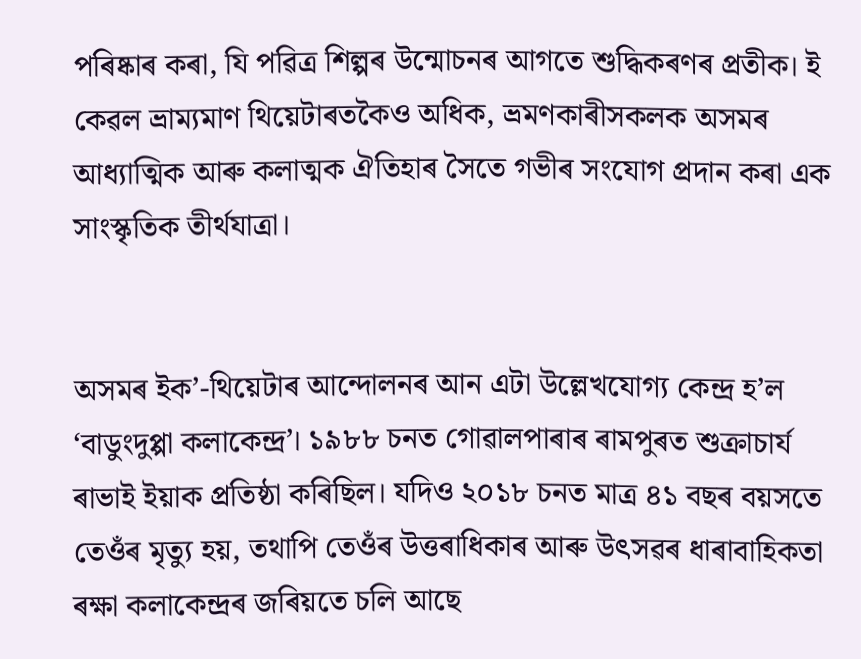পৰিষ্কাৰ কৰা, যি পৱিত্ৰ শিল্পৰ উন্মোচনৰ আগতে শুদ্ধিকৰণৰ প্রতীক। ই কেৱল ভ্ৰাম্যমাণ থিয়েটাৰতকৈও অধিক, ভ্রমণকাৰীসকলক অসমৰ আধ্যাত্মিক আৰু কলাত্মক ঐতিহাৰ সৈতে গভীৰ সংযোগ প্রদান কৰা এক সাংস্কৃতিক তীর্থযাত্রা।


অসমৰ ইক’-থিয়েটাৰ আন্দোলনৰ আন এটা উল্লেখযোগ্য কেন্দ্র হ’ল ‘বাডুংদুপ্পা কলাকেন্দ্র’। ১৯৮৮ চনত গোৱালপাৰাৰ ৰামপুৰত শুক্রাচার্য ৰাভাই ইয়াক প্রতিষ্ঠা কৰিছিল। যদিও ২০১৮ চনত মাত্র ৪১ বছৰ বয়সতে তেওঁৰ মৃত্যু হয়, তথাপি তেওঁৰ উত্তৰাধিকাৰ আৰু উৎসৱৰ ধাৰাবাহিকতা ৰক্ষা কলাকেন্দ্রৰ জৰিয়তে চলি আছে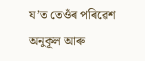য’ত তেওঁৰ পৰিৱেশ অনুকূল আৰু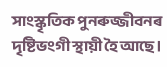সাংস্কৃতিক পুনৰুজ্জীবনৰ দৃষ্টিভংগী স্থায়ী হৈ আছে।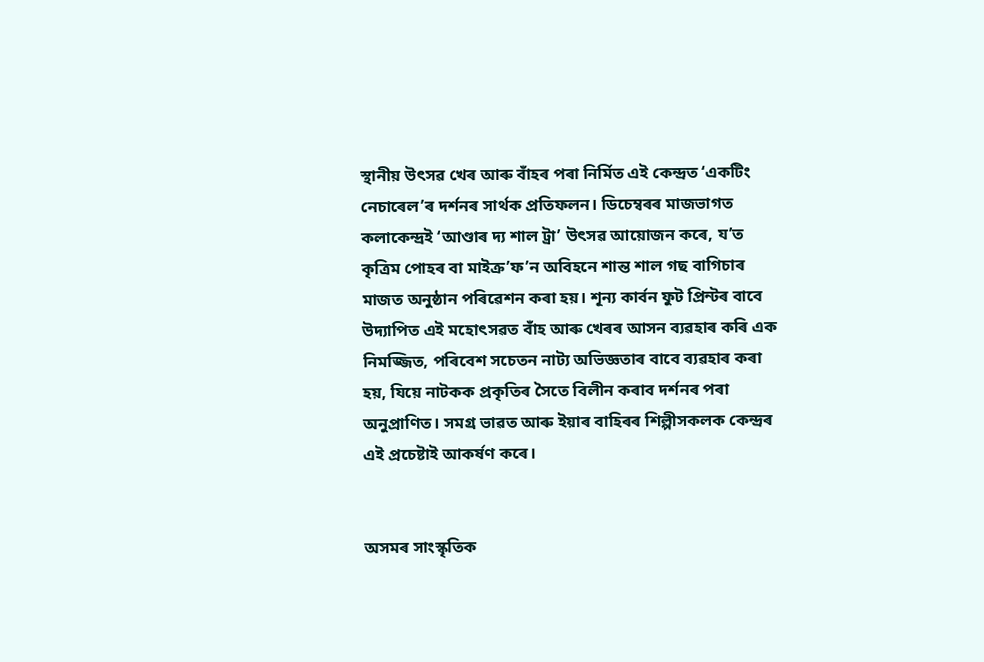স্থানীয় উৎসৱ খেৰ আৰু বাঁহৰ পৰা নির্মিত এই কেন্দ্রত ‘একটিং নেচাৰেল’ৰ দৰ্শনৰ সাৰ্থক প্রতিফলন। ডিচেম্বৰৰ মাজভাগত কলাকেন্দ্রই ‘আণ্ডাৰ দ্য শাল ট্রা’ উৎসৱ আয়োজন কৰে, য’ত কৃত্রিম পোহৰ বা মাইক্র’ফ’ন অবিহনে শান্ত শাল গছ বাগিচাৰ মাজত অনুষ্ঠান পৰিৱেশন কৰা হয়। শূন্য কার্বন ফুট প্রিন্টৰ বাবে উদ্যাপিত এই মহোৎসৱত বাঁহ আৰু খেৰৰ আসন ব্যৱহাৰ কৰি এক নিমজ্জিত, পৰিবেশ সচেতন নাট্য অভিজ্ঞতাৰ বাবে ব্যৱহাৰ কৰা হয়, যিয়ে নাটকক প্রকৃতিৰ সৈতে বিলীন কৰাব দৰ্শনৰ পৰা অনুপ্রাণিত। সমগ্র ভাৱত আৰু ইয়াৰ বাহিৰৰ শিল্পীসকলক কেন্দ্রৰ এই প্রচেষ্টাই আকর্ষণ কৰে।


অসমৰ সাংস্কৃতিক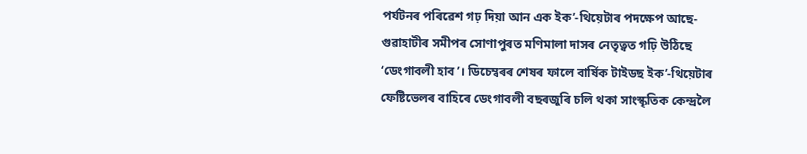পর্যটনৰ পৰিৱেশ গঢ় দিয়া আন এক ইক’-থিয়েটাৰ পদক্ষেপ আছে- গুৱাহাটীৰ সমীপৰ সোণাপুৰত মণিমালা দাসৰ নেতৃত্বত গঢ়ি উঠিছে ‘ডেংগাবলী হাব’। ডিচেম্বৰৰ শেষৰ ফালে বার্ষিক টাইডছ ইক’-থিয়েটাৰ ফেষ্টিভেলৰ বাহিৰে ডেংগাবলী বছৰজুৰি চলি থকা সাংস্কৃতিক কেন্দ্রলৈ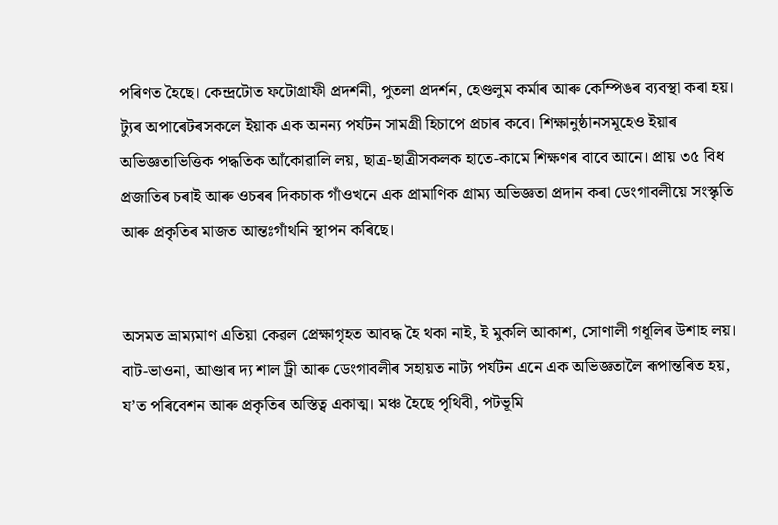পৰিণত হৈছে। কেন্দ্রটোত ফটোগ্রাফী প্রদর্শনী, পুতলা প্রদর্শন, হেণ্ডলুম কৰ্মাৰ আৰু কেম্পিঙৰ ব্যবস্থা কৰা হয়। ট্যুৰ অপাৰেটৰসকলে ইয়াক এক অনন্য পর্যটন সামগ্রী হিচাপে প্ৰচাৰ কবে। শিক্ষানুষ্ঠানসমূহেও ইয়াৰ অভিজ্ঞতাভিত্তিক পদ্ধতিক আঁকোৱালি লয়, ছাত্র-ছাত্রীসকলক হাতে-কামে শিক্ষণৰ বাবে আনে। প্রায় ৩৫ বিধ প্রজাতিৰ চৰাই আৰু ওচৰৰ দিকচাক গাঁওখনে এক প্রামাণিক গ্রাম্য অভিজ্ঞতা প্ৰদান কৰা ডেংগাবলীয়ে সংস্কৃতি আৰু প্ৰকৃতিৰ মাজত আন্তঃগাঁথনি স্থাপন কৰিছে।


অসমত ভ্রাম্যমাণ এতিয়া কেৱল প্রেক্ষাগৃহত আবদ্ধ হৈ থকা নাই, ই মুকলি আকাশ, সোণালী গধূলিৰ উশাহ লয়। বাট-ভাওনা, আণ্ডাৰ দ্য শাল ট্রী আৰু ডেংগাবলীৰ সহায়ত নাট্য পর্যটন এনে এক অভিজ্ঞতালৈ ৰূপান্তৰিত হয়, য’ত পৰিবেশন আৰু প্ৰকৃতিৰ অস্তিত্ব একাত্ম। মঞ্চ হৈছে পৃথিবী, পটভূমি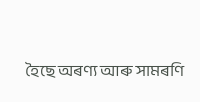হৈছে অৰণ্য আৰু সামৰণি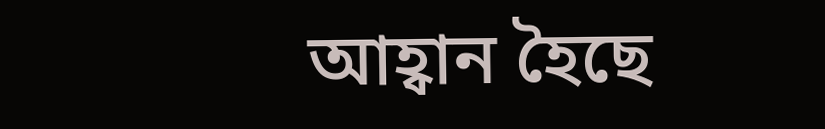আহ্বান হৈছে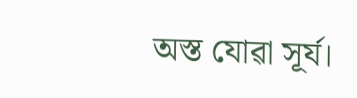অস্ত যোৱা সূর্য।